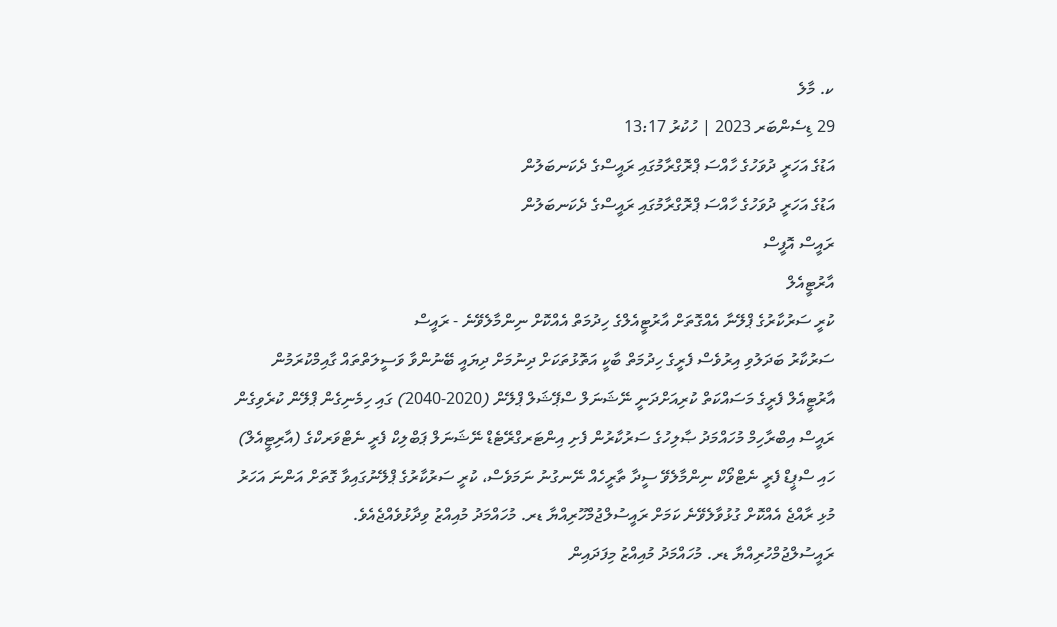ކ. މާލެ
29 ޑިސެންބަރ 2023 | ހުކުރު 13:17
އަޑުގެ އަހަރީ ދުވަހުގެ ހާއްސަ ޕްރޮގްރާމުގައި ރައީސްގެ ދެކަނބަލުން
އަޑުގެ އަހަރީ ދުވަހުގެ ހާއްސަ ޕްރޮގްރާމުގައި ރައީސްގެ ދެކަނބަލުން
ރައީސް އޮފީސް
އާރުޓީއެލް
ކުރީ ސަރުކާރުގެ ޕްލޭނާ އެއްގޮތަށް އާރުޓީއެލްގެ ހިދުމަތް އެއްކޮށް ނިންމާލެވޭނެ - ރައީސް
ސަރުކާރު ބަދަލުވި އިރުވެސް ފެރީގެ ހިދުމަތް ބާކީ އަތޮޅުތަކަށް ދިނުމަށް ދިޔައީ ބޭނުންވާ ވަސީލަތްތައް ގާއިމްކުރަމުން
އާރުޓީއެލް ފެރީގެ މަސައްކަތް ކުރިއަށްދަނީ ނޭޝަނަލް ސްޕޭޝަލް ޕްލޭން (2020-2040) ގައި ހިމެނިގެން ޕްލޭން ކުރެވިގެން
ރައީސް އިބްރާހިމް މުހައްމަދު ޞާލިހުގެ ސަރުކާރުން ފެށި އިންޓަރގްރޭޓެޑް ނޭޝަނަލް ޕަބްލިކް ފެރީ ނެޓްވަރކްގެ (އާރިޓީއެލް) ހައި ސްޕީޑް ފެރީ ނެޓްވޯކް ނިންމާލެވޭ ސީދާ ތާރީހެއް ނޭނގުނު ނަމަވެސް، ކުރީ ސަރުކާރުގެ ޕްލޭނުގައިވާ ގޮތަށް އަންނަ އަހަރު މުޅި ރާއްޖެ އެއްކޮށް ގުޅުވާލެވޭނެ ކަމަށް ރައީސުލްޖުމްހޫރިއްޔާ ޑރ. މުހައްމަދު މުއިއްޒު ވިދާޅުވެއްޖެއެވެ.
ރައީސުލްޖުމްހުރިއްޔާ ޑރ. މުހައްމަދު މުއިއްޒު މިފަދައިން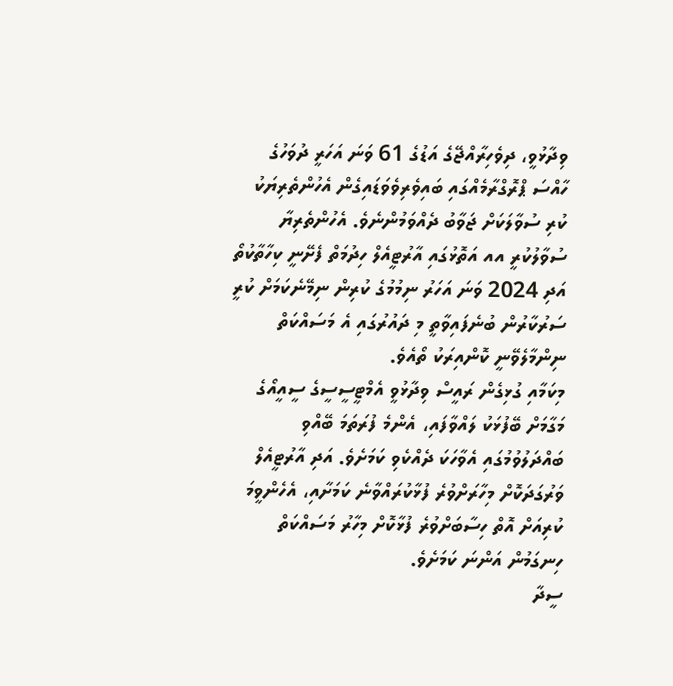ވިދާޅުވީ، ދިވެހިރާއްޖޭގެ އަޑުގެ 61 ވަނަ އަހަރީ ދުވަހުގެ ހާއްސަ ޕްރޮގްރާމެއްގައި ބައިވެރިވެވަޑައިގެން އެހުންތެރިޔަކު ކުރި ސުވާލަކަށް ޖަވާބު ދެއްވަމުންނެވެ. އެހުންތެރިޔާ ސުވާލުކުރީ އއ އަތޮޅުގައި އާރުޓީއެލް ހިދުމަތް ފެށޭނީ ކިހާތާކުތޯ އަދި 2024 ވަނަ އަހަރު ނިމުމުގެ ކުރިން ނިމޭނެކަމަށް ކުރީ ސަރުކާރުން ބުނެފައިވާތީ މި ދައުރުގައި އެ މަސައްކަތް ނިންމާލެވޭނީ ކޮންއިރަކު ތޯއެވެ.
މިކަމާއި ގުޅިގެން ރައީސް ވިދާޅުވީ އެމްޓީސީސީގެ ސީއީއޯގެ މަގާމަށް ބޭފުޅަކު ލައްވާފައި، އެންމެ ފުރަތަމަ ބޭއްވި ބައްދަލުވުމުގައި އެވާހަކަ ދެއްކެވި ކަމަށެވެ. އަދި އާރުޓީއެލް ވަރުގަދަކޮށް މިހާރަށްވުރެ ފުޅާކުރައްވާނެ ކަމަށާއި، އެހެންވީމަ ކުރިއަށް އޮތް ހިސާބަށްވުރެ ފުޅާކޮށް މިހާރު މަސައްކަތް ހިނގަމުން އަންނަ ކަމަށެވެ.
ސީދާ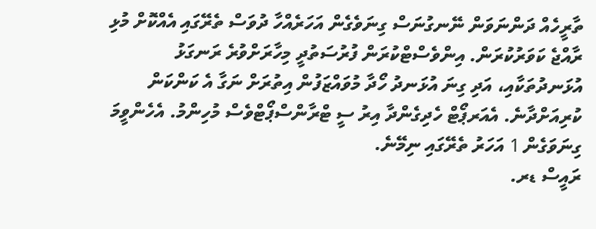ތާރީހެއް ދަންނަވަން ނޭނގުނަސް ގިނަވެގެން އަހަރެއްހާ ދުވަސް ތެރޭގައި އެއްކޮށް މުޅި ރާއްޖެ ކަވަރުކުރަން. އިންވެސްޓްކުރަން ފުރުސަތުދީ މިހާރަށްވުރެ ރަނގަޅު އުޅަނދުތަކާއި، އަދި ގިނަ އުޅަނދު ހޯދާ މުވައްޒަފުން އިތުރަށް ނަގާ އެ ކަންކަން ކުރިއަށްދާނެ. އެއަރޕޯޓް ހެދިގެންދާ އިރު ސީ ޓްރާންސްޕޯޓްވެސް މުހިންމު. އެހެންވީމަ ގިނަވަގެން 1 އަހަރު ތެރޭގައި ނިމޭނެ.
ރައީސް ޑރ.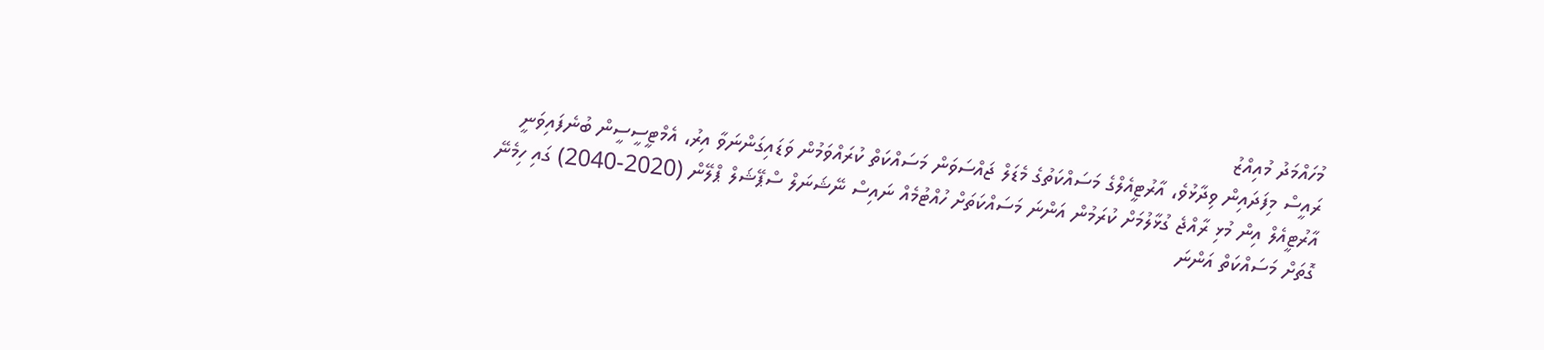މުހައްމަދު މުއިއްޒު
ރައީސް މިފަދައިން ވިދާޅުވެ، އާރުޓީއެލްގެ މަސައްކަތުގެ މެޑަލް ޖައްސަވަން މަސައްކަތް ކުރައްވަމުން ވަޑައިގަންނަވާ އިރު، އެމްޓީސީސީން ބުނެފައިވަނީ އާރުޓީއެލް އިން މުޅި ރާއްޖެ ގުޅާލުމަށް ކުރަމުން އަންނަ މަސައްކަތަށް ހުއްޓުމެއް ނައިސް ނޭޝަނަލް ސްޕޭޝަލް ޕްލޭން (2020-2040) ގައި ހިމެނޭ ގޮތަށް މަސައްކަތް އަންނަ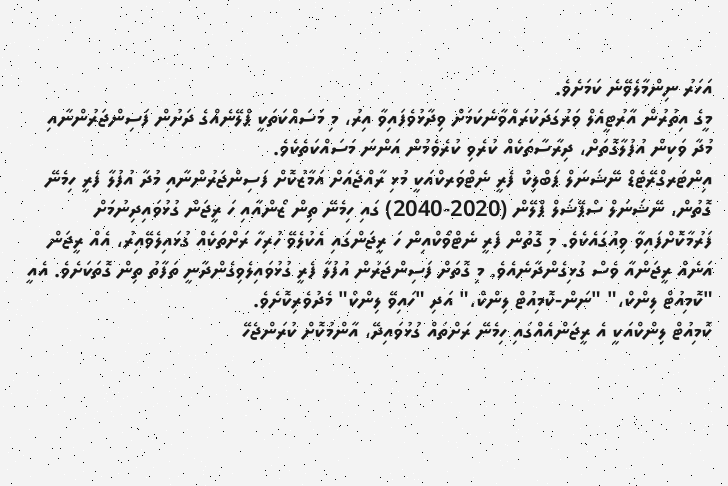އަހަރު ނިންމާލެވޭނެ ކަމަށެވެ.
މީގެ އިތުރުން އާރުޓީއެލް ވަރުގަދަކުރައްވާނެކަމަށް ވިދާޅުވެފައިވާ އިރު، މި މަސައްކަތަކީ ޕްލޭނެއްގެ ދަށުން ފަސިންޖަރުންނާއި މުދާ ވަކިން އުފުލާގޮތަށް، ދިރާސާތަކެއް ކުރެވި ކުރެވެމުން އަންނަ މަސައްކަތެކެވެ.
އިންޓަރގްރޭޓެޑް ނޭޝަނަލް ޕަބްލިކް ފެރީ ނެޓްވަރކްއަކީ މުޅި ރާއްޖެއަށް އަމާޒުކޮށް ފަސިންޖަރުންނާއި މުދާ އުފުލާ ފެރީ ހިމެނޭ ގޮތުން، ނޭޝަނަލް ސްޕޭޝަލް ޕްލޭން (2020-2040) ގައި ހިމެނޭ ތިން ޒޯންއާއި ހަ ރީޖަން ގުޅުވައިދިނުމަށް ފަރުމާކޮށްފައިވާ ވިއުގައެކެވެ. މި ގޮތުން ފެރީ ނެޓްވޯކްއިން ހަ ރީޖަންގައި އެކުލެވޭ ހުރިހާ ރަށްތަކެއް ގުޅައިލެވޭއިރު، އެއް ރީޖަން އަނެއް ރީޖަންއާ ވެސް ގުޅިގެންދާނެއެވެ. މި ގޮތަށް ފަސިންޖަރުން އުފުލާ ފެރީ ގުޅުވައިލެވިގެންދާނީ ތަފާތު ތިން ގޮތަކަށެވެ. އެއީ "ކޮމިއުޓް ލިންކް،" "ނަން-ކޮމިއުޓް ލިންކް،" އަދި "ހައިވޭ ލިންކް" މެދުވެރިކޮށެވެ.
ކޮމިއުޓް ލިންކްއަކީ އެ ރީޖަންއެއްގައި ހިމެނޭ ރަށްތައް ގުޅުވައިދޭ، އާންމުކޮށް ކުރަންޖެހޭ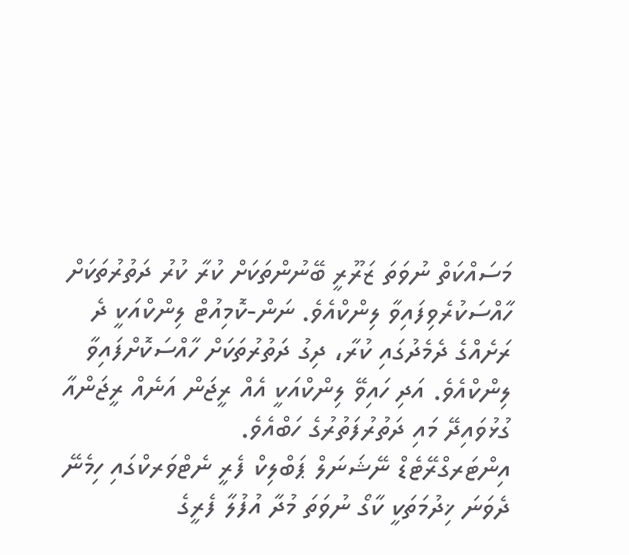މަސައްކަތް ނުވަތަ ޒަރޫރީ ބޭނުންތަކަށް ކުރާ ކުރު ދަތުރުތަކަށް ހާއްސަކުރެވިފައިވާ ލިންކްއެވެ. ނަން-ކޮމިއުޓް ލިންކްއަކީ ދެ ރަށެއްގެ ދެމެދުގައި ކުރާ، ދިގު ދަތުރުތަކަށް ހާއްސަކޮށްފައިވާ ލިންކްއެވެ. އަދި ހައިވޭ ލިންކްއަކީ އެއް ރީޖަން އަނެއް ރީޖަންއާ ގުޅުވައިދޭ މައި ދަތުރުފަތުރުގެ ހަބްއެވެ.
އިންޓަރގްރޭޓެޑް ނޭޝަނަލް ޕަބްލިކް ފެރީ ނެޓްވަރކްގައި ހިމެނޭ ދެވަނަ ޚިދުމަތަކީ ކާގޯ ނުވަތަ މުދާ އުފުލާ ފެރީގެ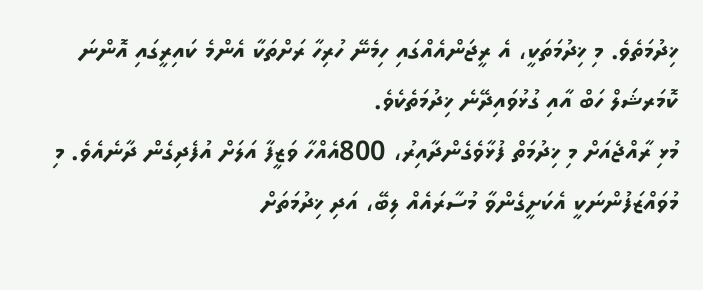ޚިދުމަތެވެ. މި ޚިދުމަތަކީ، އެ ރީޖަންއެއްގައި ހިމެނޭ ހުރިހާ ރަށްތަކާ އެންމެ ކައިރީގައި އޮންނަ ކޮމަރޝަލް ހަބް އާއި ގުޅުވައިދޭނެ ޚިދުމަތެކެވެ.
މުޅި ރާއްޖެއަށް މި ޚިދުމަތް ފުޅާވެގެންދާއިރު، 800އެއްހާ ވަޒީފާ އަލަށް އުފެދިގެން ދާނެއެވެ. މި މުވައްޒަފުންނަކީ އެކަށީގެންވާ މުސާރައެއް ލިބޭ، އަދި ޚިދުމަތަށް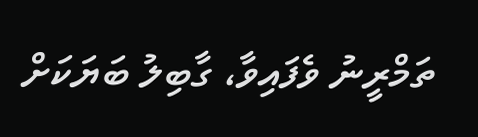ތަމްރީނު ވެފައިވާ، ގާބިލު ބަޔަކަށް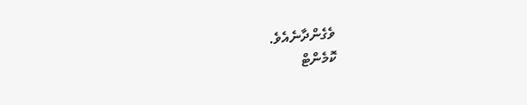ވެގެންދާނެއެވެ.
ކޮމެންޓް